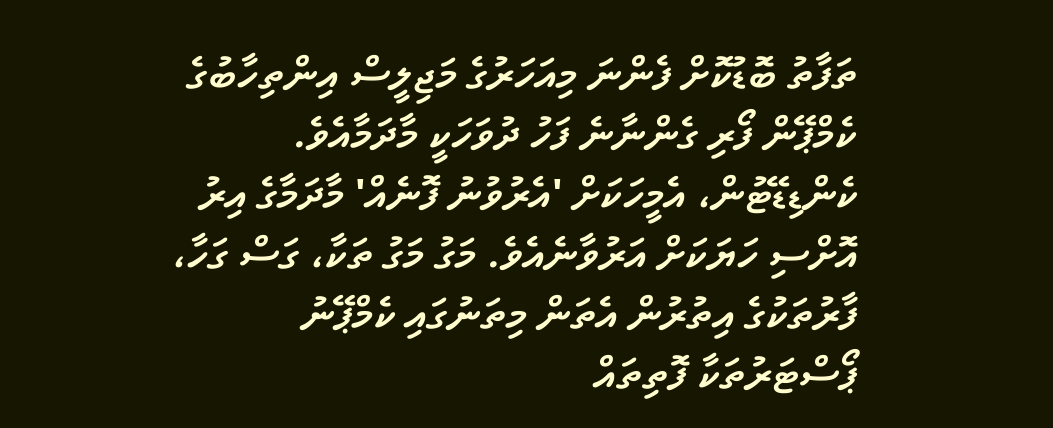ތަފާތު ބޮޑުކޮށް ފެންނަ މިއަހަރުގެ މަޖިލީސް އިންތިހާބުގެ ކެމްޕޭން ފޯރި ގެންނާނެ ފަހު ދުވަހަކީ މާދަމާއެވެ. ކެންޑިޑޭޓުން، އެމީހަކަށް 'އެރުވުނު ފޮނެއް' މާދަމާގެ އިރު އޮށްސި ހަޔަކަށް އަރުވާނެއެވެ. މަގު މަގު ތަކާ، ގަސް ގަހާ، ފާރުތަކުގެ އިތުރުން އެތަން މިތަނުގައި ކެމްޕޭނު ޕޯސްޓަރުތަކާ ފޮތިތައް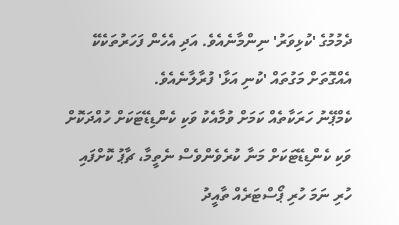ދެމުމުގެ 'ކުޅިވަރު' ނިންމާނެއެވެ. އަދި އެހެން ފަހަރުތަކެކޭ އެއްގޮތަށް މަގުތައް 'ކުނި އަޅާ' ފުރާލާނެއެވެ.
ކެމްޕޭނު ހަރަކާތެއް ކަމަށް ވުމާއެކު ވަކި ކެންޑިޑޭޓަކަށް ހުއްދަކޮށް ވަކި ކެންޑިޑޭޓަކަށް މަނާ ކުރެވެންވެސް ނެތީމާ، ޗާޕު ކޮށްފައި ހުރި ނަމަ ހުރި ޕޯސްޓަރެއް ތާއީދު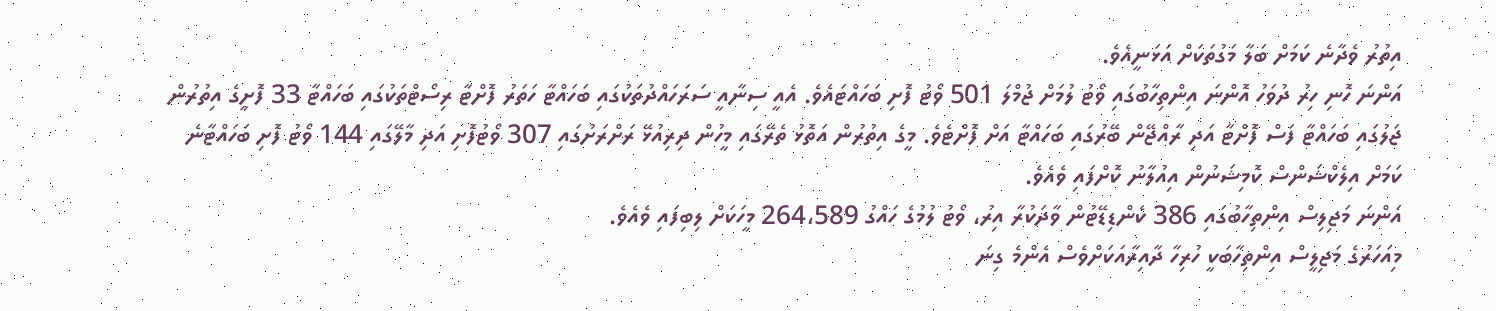އިތުރު ވެދާނެ ކަމަށް ބަލާ މަގުތަކަށް އަޅަނީއެވެ.
އަންނަ ހޮނި ހިރު ދުވަހު އޮންނަ އިންތިހާބުގައި ވޯޓު ލުމަށް ޖުމްލަ 501 ވޯޓު ފޮށި ބަހައްޓައެވެ. އެއީ ސިނާއީ ސަރަހައްދުތަކުގައި ބަހައްޓާ ހަތަރު ފޮށްޓާ ރިސޯޓްތަކުގައި ބަހައްޓާ 33 ފޮށީގެ އިތުރުން ޖަލުގައި ބަހައްޓާ ފަސް ފޮށްޓާ އަދި ރާއްޖޭން ބޭރުގައި ބަހައްޓާ އަށް ފޮށްޓެވެ. މީގެ އިތުރުން އަތޮޅު ތެރޭގައި މީހުން ދިރިއުޅޭ ރަށްރަށުގައި 307 ވޯޓުފޮށި އަދި މާލޭގައި 144 ވޯޓު ފޮށި ބަހައްޓާނެ ކަމަށް އިލެކްޝަންސް ކޮމިޝަނުން އިއުލާނު ކޮށްފައި ވެއެވެ.
އަންނަ މަޖިލިސް އިންތިހާބުގައި 386 ކެންޑިޑޭޓުން ވާދަކުރާ އިރު، ވޯޓު ލުމުގެ ހައްގު 264،589 މީހަކަށް ލިބިފައި ވެއެވެ.
މިއަހަރުގެ މަޖިލީސް އިންތިހާބަކީ ހުރިހާ ދާއިރާއަކަށްވެސް އެންމެ ގިނަ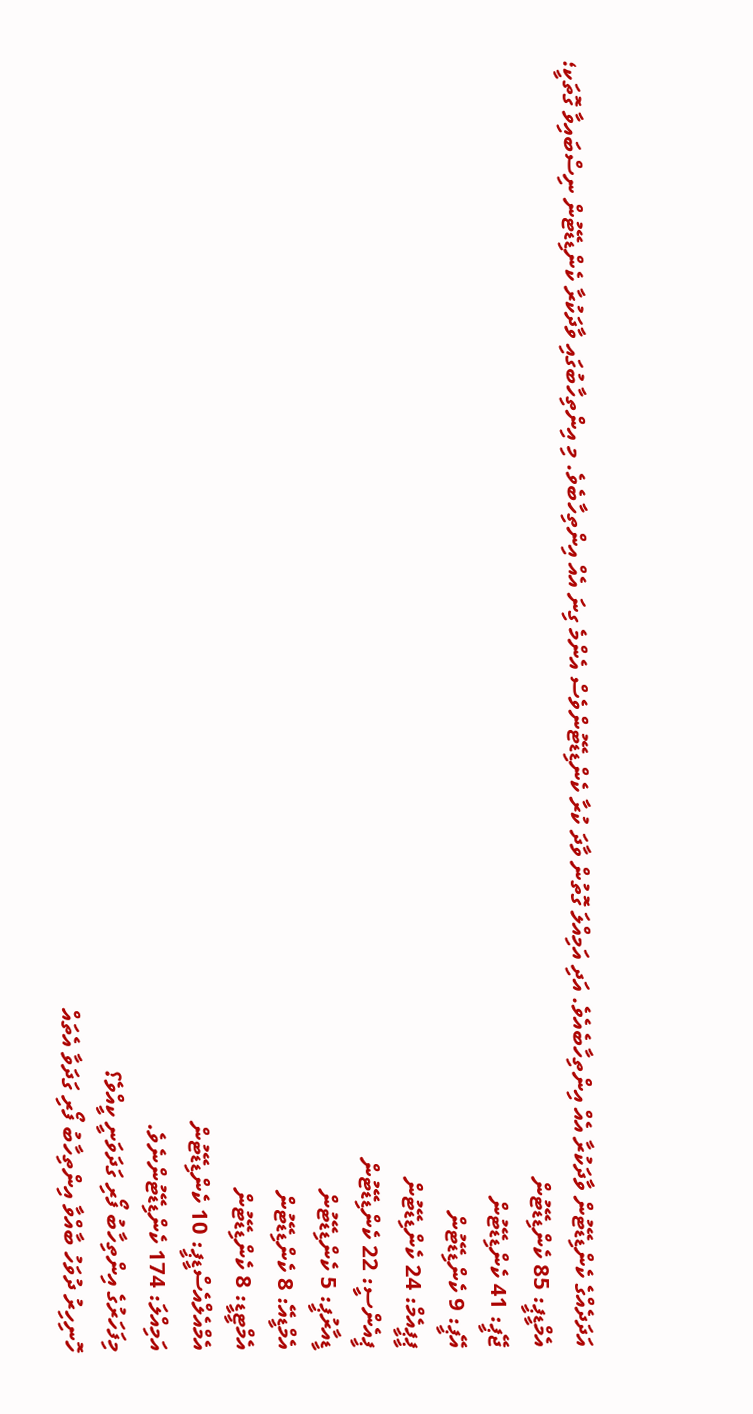އަދަދެއްގެ ކެންޑިޑޭޓުން ވާދަކުރާ އެއް އިންތިހާބެއެވެ. އަދި އަމިއްލަ ގޮތުން ވާދަ ކުރާ ކެންޑިޑޭޓުންވެސް އެންމެ ގިނަ އެއް އިންތިހާބެވެ. މި އިންތިހާބުގައި ވާދަކުރާ ކެންޑިޑޭޓުން ނިސްބައިވާ ގޮތަކީ؛
އެމްޑީޕީ: 85 ކެންޑިޑޭޓުން
ޖޭޕީ: 41 ކެންޑިޑޭޓުން
އޭޕީ: 9 ކެންޑިޑޭޓުން
ޕީޕީއެމް: 24 ކެންޑިޑޭޓުން
ޕީއެންސީ: 22 ކެންޑިޑޭޓުން
ޑީއާރުޕީ: 5 ކެންޑިޑޭޓުން
އެމްޑީއޭ: 8 ކެންޑިޑޭޓުން
އެމްޓީޑީ: 8 ކެންޑިޑޭޓުން
އެމްއެލްއެސްޑީޕީ: 10 ކެންޑިޑޭޓުން
އަމިއްލަ: 174 ކެންޑިޑޭޓުންނެވެ.
މިފަހަރުގެ އިންތިހާބު ފޯރި ގަދަވަނީ ކީއްވެ؟
ހޮނިހިރު ދުވަހު ބާއްވާ އިންތިހާބު ފޯރި ގަދަވާ އެތައް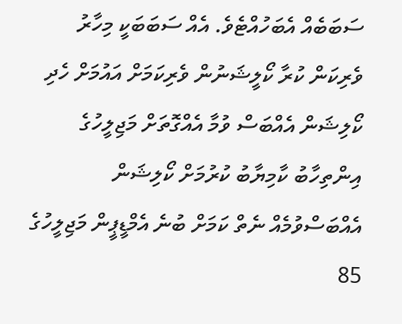ސަބަބެއް އެބަހުއްޓެވެ. އެއް ސަބަބަކީ މިހާރު ވެރިކަން ކުރާ ކޯލީޝަނުން ވެރިކަމަށް އައުމަށް ހެދި ކޯލިޝަން އެއްބަސް ވުމާ އެއްގޮތަށް މަޖިލީހުގެ އިންތިހާބު ކާމިޔާބު ކުރުމަށް ކޯލިޝަން އެއްބަސްވުމެއް ނެތް ކަމަށް ބުނެ އެމްޑީޕީން މަޖިލީހުގެ 85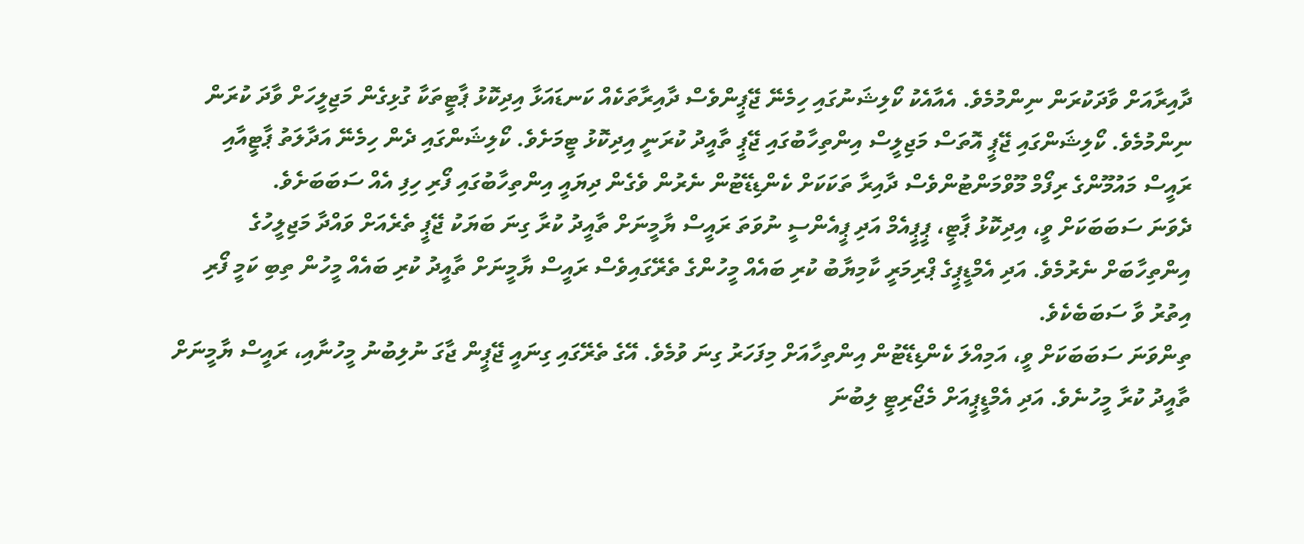ދާއިރާއަށް ވާދަކުރަން ނިންމުމެވެ. އެއާއެކު ކޯލިޝަނުގައި ހިމެނޭ ޖޭޕީންވެސް ދާއިރާތަކެއް ކަނޑައަޅާ އިދިކޮޅު ޕާޓީތަކާ ގުޅިގެން މަޖިލީހަށް ވާދަ ކުރަން ނިންމުމެވެ. ކޯލިޝަންގައި ޖޭޕީ އޮތަސް މަޖިލީސް އިންތިހާބުގައި ޖޭޕީ ތާއީދު ކުރަނީ އިދިކޮޅު ޓީމަށެވެ. ކޯލިޝަންގައި ދެން ހިމެނޭ އަދާލަތު ޕާޓީއާއި ރައީސް މައުމޫންގެ ރިފޯމް މޫވްމަންޓުންވެސް ދާއިރާ ތަކަކަށް ކެންޑިޑޭޓުން ނެރުން ވެގެން ދިޔައީ އިންތިހާބުގައި ފޯރި ހިފި އެއް ސަބަބަށެވެ.
ދެވަނަ ސަބަބަކަށް ވީ، އިދިކޮޅު ޕާޓީ، ޕީޕީއެމް އަދި ޕީއެންސީ ނުވަތަ ރައީސް ޔާމީނަށް ތާއީދު ކުރާ ގިނަ ބަޔަކު ޖޭޕީ ތެރެއަށް ވައްދާ މަޖިލީހުގެ އިންތިހާބަށް ނެރުމެވެ. އަދި އެމްޑީޕީގެ ޕްރިމަރީ ކާމިޔާބު ކުރި ބައެއް މީހުންގެ ތެރޭގައިވެސް ރައީސް ޔާމީނަށް ތާއީދު ކުރި ބައެއް މީހުން ތިބި ކަމީ ފޯރި އިތުރު ވާ ސަބަބެކެވެ.
ތިންވަނަ ސަބަބަކަށް ވީ، އަމިއްލަ ކެންޑިޑޭޓުން އިންތިހާއަށް މިފަހަރު ގިނަ ވުމެވެ. އޭގެ ތެރޭގައި ގިނައީ ޖޭޕީން ޖާގަ ނުލިބުނު މީހުނާއި، ރައީސް ޔާމީނަށް ތާއީދު ކުރާ މީހުނެވެ. އަދި އެމްޑީޕީއަށް މެޖޯރިޓީ ލިބުނަ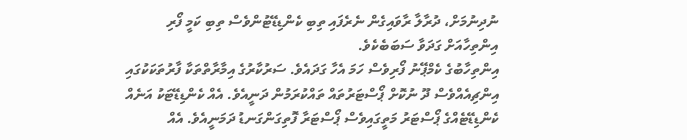ނުދިނުމަށް، ދުރާލާ ރާވައިގެން ނެރެފައި ތިބި ކެންޑިޑޭޓުންވެސް ތިބި ކަމީ ފޯރި އިންތިހާއަށް ގަދަވާ ސަބަބެކެވެ.
އިންތިހާބުގެ ކެމްޕޭނު ފޯރިވެސް ހަމަ އެހާ ގަދައެވެ. ސަރުކާރުގެ އިމާރާތްތަކާ ފާރުތަކަކުގައި އިންޗިއެއްވެސް ދޫ ނުކޮށް ޕޯސްޓަރުތައް ތައްކުރަމުން ދަނީއެވެ. އެއް ކެންޑިޑޭޓަކު އަނެއް ކެންޑިޑޭޓެއްގެ ޕޯސްޓަރު މަތީގައިވެސް ޕޯސްޓަރާ ފޮތިގަންގަނޑު ދަމަނީއެވެ. އެއް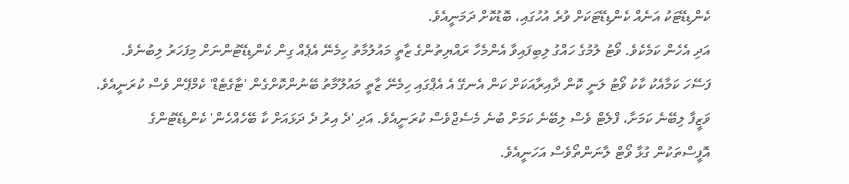ކެންޑިޑޭޓަކު އަނެއް ކެންޑިޑޭޓަކަށް ވުރެ އުހުގައި، ބޮޑުކޮށް ދަމަނީއެވެ.
އަދި އެހެން ކަމެކެވެ. ވޯޓު ލުމުގެ ހައްގު ލިބިފައިވާ އެންމެހާ ރައްޔިތުންގެ ޒާތީ މައުލުމާތު ހިމެނޭ އެޕެއް ގިން ކެންޑިޑޭޓުންނަށް މިފަހަރު ލިބުނެވެ. ފަސޭހަ ކަމާއެކު ކާކު ވޯޓު ލަނީ ކޮން ދާއިރާއަކަށް ކަން އެނގޭ އެ އެޕްގައި ހިމެނޭ ޒާތީ މައުލޫމާތު ބޭނުންކޮށްގެން 'ޓާގެޓެޑް' ކެމްޕޭން ވެސް ކުރަނީއެވެ. ވަޒީފާ ލިބޭނެ ކަމަށާ، ފްލެޓް ވެސް ލިބޭނެ ކަމަށް ބުނެ މެސެޖްވެސް ކުރަނީއެވެ. އަދި 'ދެ އިރު ދެ ދަޅައަށް ކާ ބޭހެއްހެން' ކެންޑިޑޭޓުންގެ އޮފީސްތަކުން ގުޅާ ވޯޓް ލާނަންތޯވެސް އަހަނީއެވެ.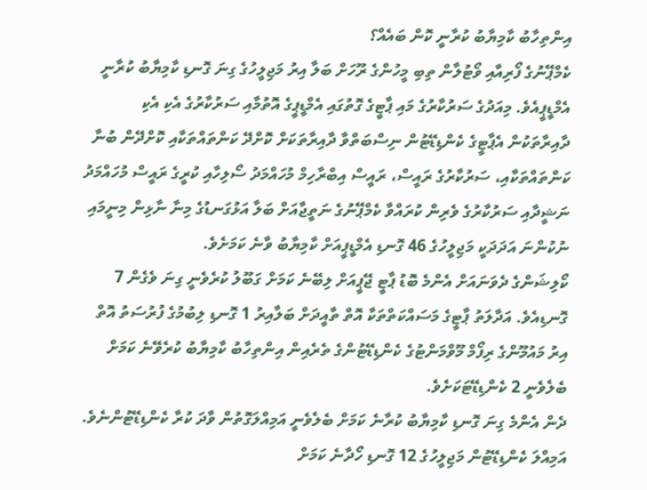އިންތިހާބު ކާމިޔާބު ކުރާނީ ކޮން ބައެއް؟
ކެމްޕޭނުގެ ފޯރިއާއި ވޯޓުލާން ތިބި މީހުންގެ ރޫހަށް ބަލާ އިރު މަޖިލީހުގެ ގިނަ ގޮނޑި ކާމިޔާބު ކުރާނީ އެމްޑީޕީއެވެ. މިއަދުގެ ސަރުކާރުގެ މައި ޕާޓީގެ ގޮތުގައި އެމްޑީޕީގެ އޮތުމާއި ސަރުކާރުގެ އެކި އެކި ދާއިރާތަކުން އެޕާޓީގެ ކެންޑިޑޭޓުން ނިސްބަތްވާ ދާއިރާތަކަށް ކޮށްދޭ ކަންތައްތަކާއި ކޮށްދޭން ބުނާ ކަންތައްތަކާއި، ސަރުކާރުގެ ރައީސް، ރައީސް އިބްރާހިމް މުހައްމަދު ސޯލިހާއި ކުރީގެ ރައީސް މުހައްމަދު ނަޝީދާއި ސަރުކާރުގެ ވެރިން ކުރައްވާ ކެމްޕޭނުގެ ނަތީޖާއަށް ބަލާ އަޅުގަނޑުގެ މިނާ ނާޅިން މިނީމައި ނުކުންނަ އަދަދަކީ މަޖިލީހުގެ 46 ގޮނޑި އެމްޑީޕީއަށް ކާމިޔާބު ވާނެ ކަމަށެވެ.
ކޯލިޝަންގެ ދެވަނައަށް އެންމެ ބޮޑު ޕާޓީ ޖޭޕީއަށް ލިބޭނެ ކަމަށް ގަބޫލު ކުރެވެނީ ގިނަ ވެގެން 7 ގޮނޑިއެވެ. އަދާލަތު ޕާޓީގެ މަސައްކަތްތަކާ އޮތް ތާއީދަށް ބަލާއިރު 1 ގޮނޑި ލިބުމުގެ ފުރުސަތު އޮތް އިރު މައުމޫންގެ ރިފޯމް މޫވްމަންޓުގެ ކެންޑިޑޭޓުންގެ ތެރެއިން އިންތިހާބު ކާމިޔާބު ކުރެވޭނެ ކަމަށް ބެލެވެނީ 2 ކެންޑިޑޭޓަކަށެވެ.
ދެން އެންމެ ގިނަ ގޮނޑި ކާމިޔާބު ކުރާނެ ކަމަށް ބެލެވެނީ އަމިއްލަގޮތުން ވާދަ ކުރާ ކެންޑިޑޭޓުންނެވެ. އަމިއްލަ ކެންޑިޑޭޓުން މަޖިލީހުގެ 12 ގޮނޑި ހޯދާނެ ކަމަށް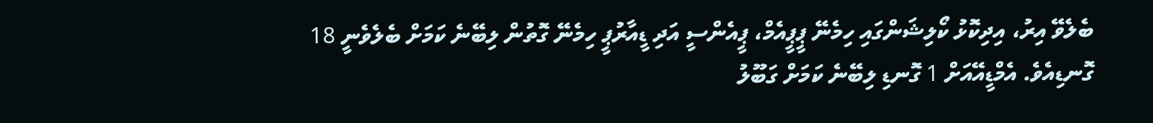ބެލެވޭ އިރު، އިދިކޮޅު ކޯލިޝަންގައި ހިމެނޭ ޕީޕީއެމް، ޕީއެންސީ އަދި ޑީއާރުޕީ ހިމެނޭ ގޮތުން ލިބޭނެ ކަމަށް ބެލެވެނީ 18 ގޮނޑިއެވެ. އެމްޑީއޭއަށް 1 ގޮނޑި ލިބޭނެ ކަމަށް ގަބޫލު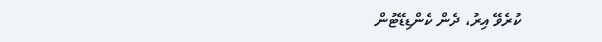ކުރެވޭ އިރު، ދެން ކެންޑިޑޭޓުން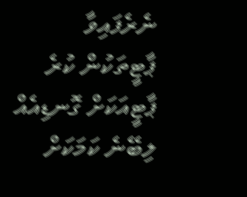ނެރެފައިވާ ޕާޓީތަކުން ކުރެ ޕާޓީއަކަށް ގޮނޑިއެއް ލިބޭނެ ކަމަކަށް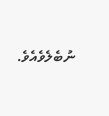ނުބެލެވެއެވެ.